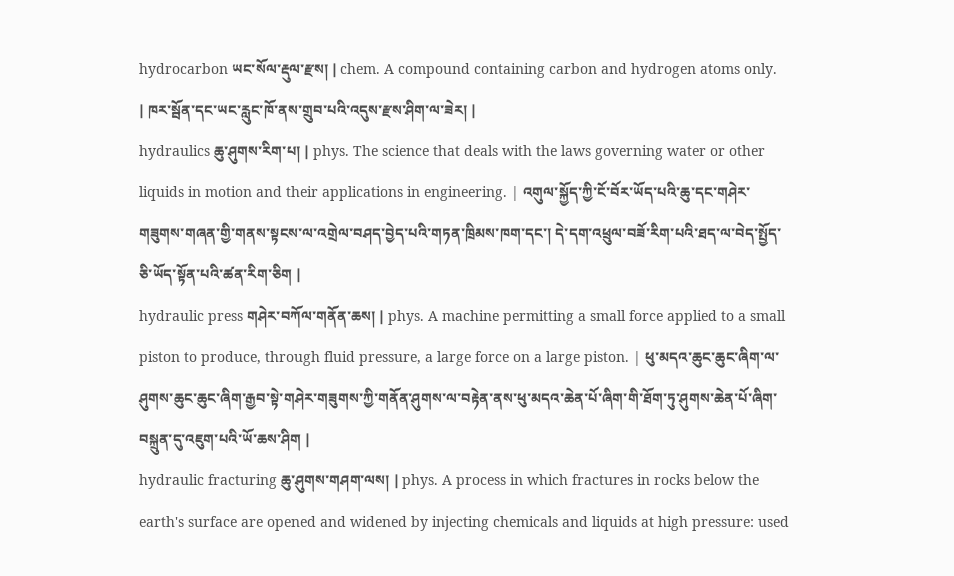hydrocarbon ཡང་སོལ་རྡུལ་རྫས། | chem. A compound containing carbon and hydrogen atoms only. | ཁར་སྦོན་དང་ཡང་རླུང་ཁོ་ནས་གྲུབ་པའི་འདུས་རྫས་ཤིག་ལ་ཟེར། |
hydraulics ཆུ་ཤུགས་རིག་པ། | phys. The science that deals with the laws governing water or other liquids in motion and their applications in engineering. | འགུལ་སྐྱོད་ཀྱི་ངོ་བོར་ཡོད་པའི་ཆུ་དང་གཤེར་གཟུགས་གཞན་གྱི་གནས་སྟངས་ལ་འགྲེལ་བཤད་བྱེད་པའི་གཏན་ཁྲིམས་ཁག་དང་། དེ་དག་འཕྲུལ་བཟོ་རིག་པའི་ཐད་ལ་བེད་སྤྱོད་ཅི་ཡོད་སྟོན་པའི་ཚན་རིག་ཅིག |
hydraulic press གཤེར་བཀོལ་གནོན་ཆས། | phys. A machine permitting a small force applied to a small piston to produce, through fluid pressure, a large force on a large piston. | ཕུ་མདའ་ཆུང་ཆུང་ཞིག་ལ་ཤུགས་ཆུང་ཆུང་ཞིག་རྒྱབ་སྟེ་གཤེར་གཟུགས་ཀྱི་གནོན་ཤུགས་ལ་བརྟེན་ནས་ཕུ་མདའ་ཆེན་པོ་ཞིག་གི་ཐོག་ཏུ་ཤུགས་ཆེན་པོ་ཞིག་བསྐྲུན་དུ་འཇུག་པའི་ཡོ་ཆས་ཤིག |
hydraulic fracturing ཆུ་ཤུགས་གཤག་ལས། | phys. A process in which fractures in rocks below the earth's surface are opened and widened by injecting chemicals and liquids at high pressure: used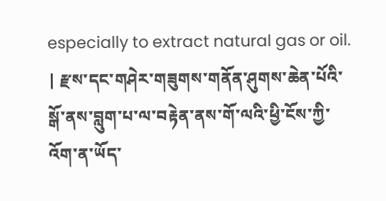especially to extract natural gas or oil. | རྫས་དང་གཤེར་གཟུགས་གནོན་ཤུགས་ཆེན་པོའི་སྒོ་ནས་བླུག་པ་ལ་བརྟེན་ནས་གོ་ལའི་ཕྱི་ངོས་ཀྱི་འོག་ན་ཡོད་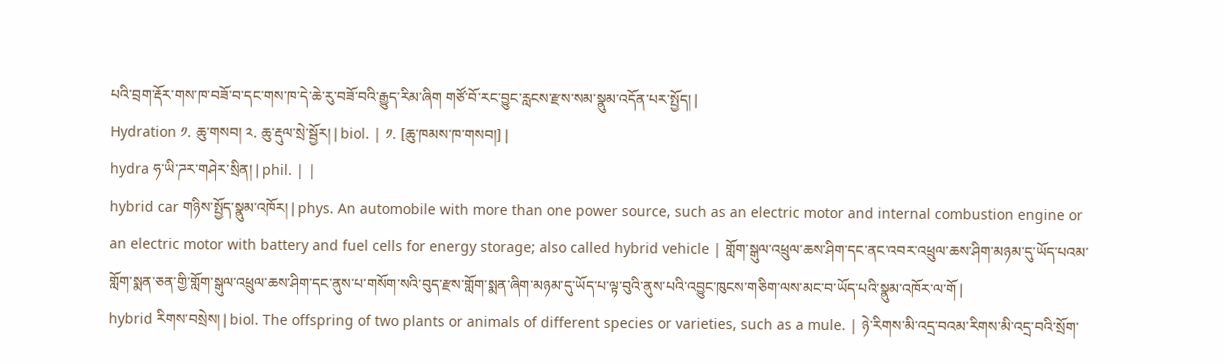པའི་བྲག་རྡོར་གས་ཁ་བཟོ་བ་དང་གས་ཁ་དེ་ཆེ་རུ་བཟོ་བའི་རྒྱུད་རིམ་ཞིག གཙོ་བོ་རང་བྱུང་རླངས་རྫས་སམ་སྣུམ་འདོན་པར་སྤྱོད། |
Hydration ༡. ཆུ་གསབ། ༢. ཆུ་རྡུལ་སྲེ་སྦྱོར། | biol. | ༡. [ཆུ་ཁམས་ཁ་གསབ།] |
hydra ཧ་ཡི་ཌར་གཤེར་སྲིན། | phil. | |
hybrid car གཉིས་སྤྱོད་སྣུམ་འཁོར། | phys. An automobile with more than one power source, such as an electric motor and internal combustion engine or an electric motor with battery and fuel cells for energy storage; also called hybrid vehicle | གློག་སྒུལ་འཕྲུལ་ཆས་ཤིག་དང་ནང་འབར་འཕྲུལ་ཆས་ཤིག་མཉམ་དུ་ཡོད་པའམ་གློག་སྨན་ཅན་གྱི་གློག་སྒུལ་འཕྲུལ་ཆས་ཤིག་དང་ནུས་པ་གསོག་སའི་བུད་རྫས་གློག་སྨན་ཞིག་མཉམ་དུ་ཡོད་པ་ལྟ་བུའི་ནུས་པའི་འབྱུང་ཁུངས་གཅིག་ལས་མང་བ་ཡོད་པའི་སྣུམ་འཁོར་ལ་གོ |
hybrid རིགས་བསྲེས། | biol. The offspring of two plants or animals of different species or varieties, such as a mule. | ཉེ་རིགས་མི་འདྲ་བའམ་རིགས་མི་འདྲ་བའི་སྲོག་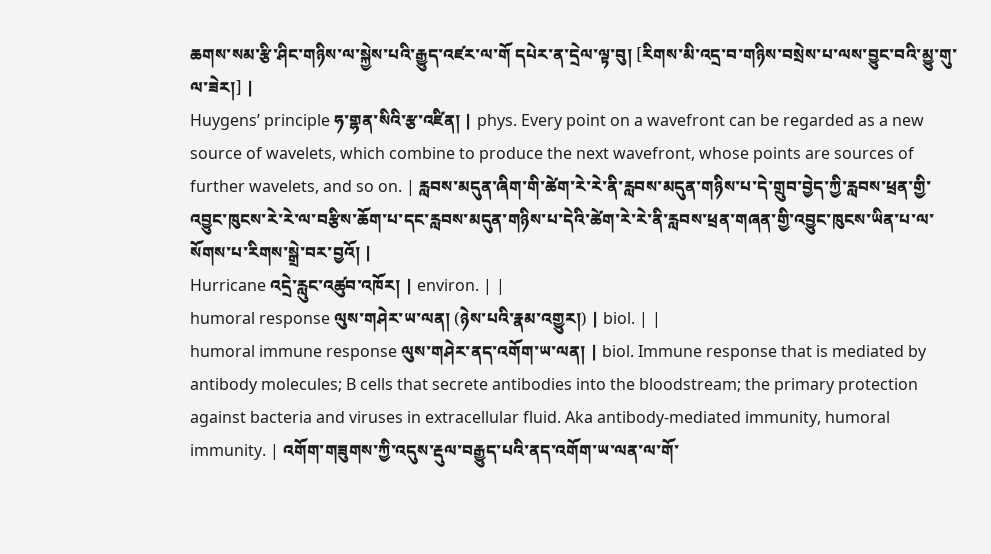ཆགས་སམ་རྩི་ཤིང་གཉིས་ལ་སྐྱེས་པའི་རྒྱུད་འཛར་ལ་གོ དཔེར་ན་དྲེལ་ལྟ་བུ། [རིགས་མི་འདྲ་བ་གཉིས་བསྲེས་པ་ལས་བྱུང་བའི་མྱུ་གུ་ལ་ཟེར།] |
Huygens’ principle ཧ་གྷན་སིའི་རྩ་འཛིན། | phys. Every point on a wavefront can be regarded as a new source of wavelets, which combine to produce the next wavefront, whose points are sources of further wavelets, and so on. | རླབས་མདུན་ཞིག་གི་ཚེག་རེ་རེ་ནི་རླབས་མདུན་གཉིས་པ་དེ་གྲུབ་བྱེད་ཀྱི་རླབས་ཕྲན་གྱི་འབྱུང་ཁུངས་རེ་རེ་ལ་བརྩིས་ཆོག་པ་དང་རླབས་མདུན་གཉིས་པ་དེའི་ཚེག་རེ་རེ་ནི་རླབས་ཕྲན་གཞན་གྱི་འབྱུང་ཁུངས་ཡིན་པ་ལ་སོགས་པ་རིགས་སྒྲེ་བར་བྱའོ། |
Hurricane འདྲེ་རླུང་འཚུབ་འཁོར། | environ. | |
humoral response ལུས་གཤེར་ཡ་ལན། (ཉེས་པའི་རྣམ་འགྱུར།) | biol. | |
humoral immune response ལུས་གཤེར་ནད་འགོག་ཡ་ལན། | biol. Immune response that is mediated by antibody molecules; B cells that secrete antibodies into the bloodstream; the primary protection against bacteria and viruses in extracellular fluid. Aka antibody-mediated immunity, humoral immunity. | འགོག་གཟུགས་ཀྱི་འདུས་རྡུལ་བརྒྱུད་པའི་ནད་འགོག་ཡ་ལན་ལ་གོ་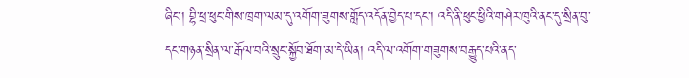ཞིང་། བྷི་ཕྲ་ཕུང་གིས་ཁྲག་ལམ་དུ་འགོག་ཟུགས་གློད་འདོན་བྱེད་པ་དང་། འདི་ནི་ཕུང་ཕྱིའི་གཤེར་ཁུའི་ནང་དུ་སྲིན་བུ་དང་གཉན་སྲིན་ལ་རྒོལ་བའི་སྲུང་སྐྱོབ་ཐོག་མ་དེ་ཡིན། འདི་ལ་འགོག་གཟུགས་བརྒྱུད་པའི་ནད་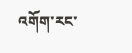འགོག་རང་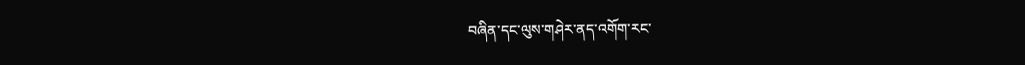བཞིན་དང་ལུས་གཤེར་ནད་འགོག་རང་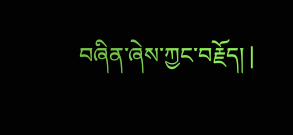བཞིན་ཞེས་ཀྱང་བརྗོད། |